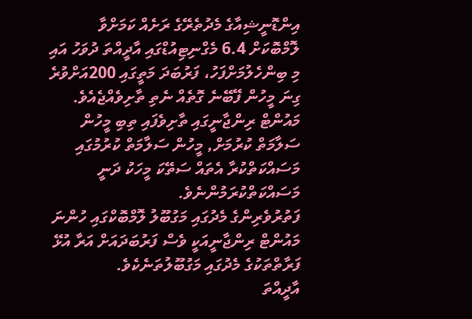އިންޑޮނީޝިއާގެ މެދުތެރޭގެ ރަށެއް ކަމަށްވާ ލޮމްބޮކަށް 6.4 މެގްނިޓިއުޑްގައި އާދީއްތަ ދުވަހު އައި މި ބިންހެލުމަށްފަހު، ފަރުބަދަ މަތީގައި 200އަށްވުރެ ގިނަ މީހުން ފޭބޭނެ ގޮތެއް ނެތި ތާށިވެއްޖެއެވެ.
މައުންޓް ރިންޖާނީގައި ތާށިވެފައި ތިބި މީހުން ސަލާމަތް ކުރުމަށް, މީހުން ސަލާމަތް ކުރުމުގައި މަސައްކަތްކުރާ އެތައް ސަތޭކަ މީހަކު ދަނީ މަސައްކަތްކުރަމުންނެވެ.
ފަތުރުވެރިންގެ މެދުގައި މަގުބޫލު ލޮމްބޮކްގައި ހުންނަ މައުންޓް ރިންޖާނީއަކީ ވެސް ފަރުބަދައަށް އަރާ އުޅޭ ފަރާތްތަކުގެ މެދުގައި މަގުބޫލުތަނެކެވެ.
އާދީއްތަ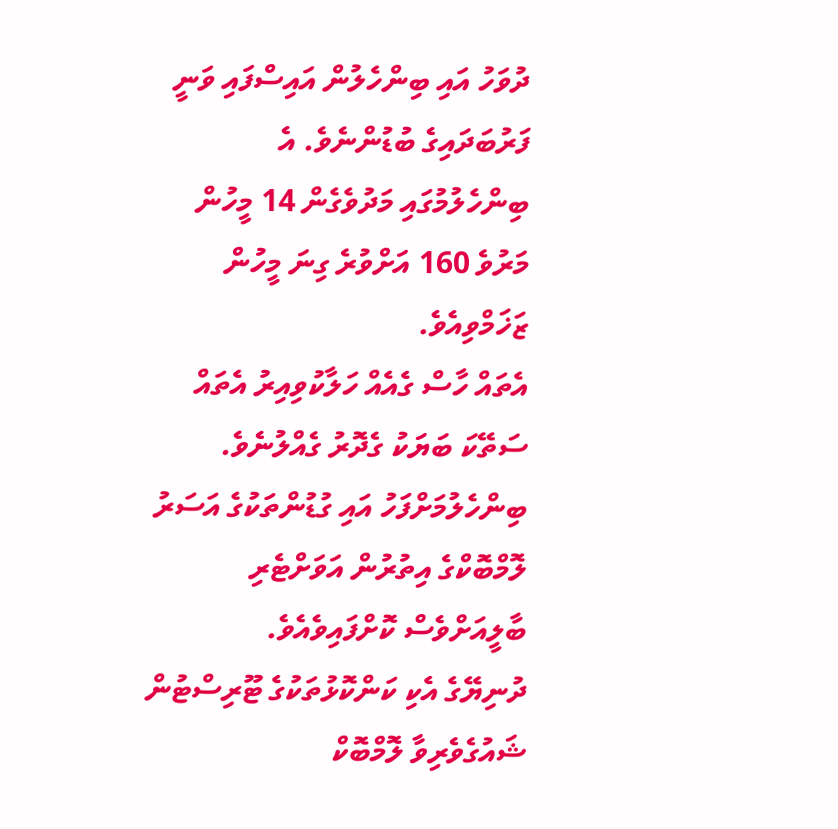ދުވަހު އައި ބިންހެލުން އައިސްފައި ވަނީ ފަރުބަދައިގެ ބުޑުންނެވެ. އެ ބިންހެލުމުގައި މަދުވެގެން 14 މީހުން މަރުވެ 160 އަށްވުރެ ގިނަ މީހުން ޒަޚަމްވިއެވެ.
އެތައް ހާސް ގެއެއް ހަލާކުވިއިރު އެތައް ސަތޭކަ ބަޔަކު ގެދޮރު ގެއްލުނެވެ. ބިންހެލުމަށްފަހު އައި ގުޑުންތަކުގެ އަސަރު ލޮމްބޮކްގެ އިތުރުން އަވަށްޓެރި ބާލީއަށްވެސް ކޮށްފައިވެއެވެ.
ދުނިޔޭގެ އެކި ކަންކޮޅުތަކުގެ ޓޫރިސްޓުން ޝައުގެވެރިވާ ލޮމްބޮކް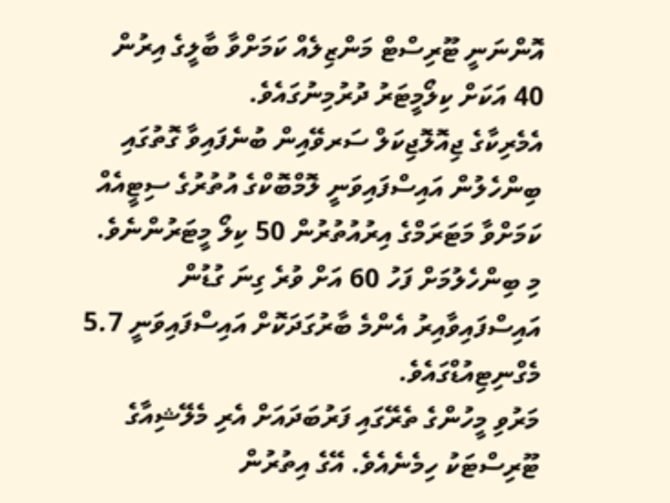އޮންނަނީ ޓޫރިސްޓް މަންޒިލެއް ކަމަށްވާ ބާލީގެ އިރުން 40 އަކަށް ކިލޯމީޓަރު ދުރުމިނުގައެވެ.
އެމެރިކާގެ ޖިއޮލޮޖިކަލް ސަރވޭއިން ބުނެފައިވާ ގޮތުގައި ބިންހެލުން އައިސްފައިވަނީ ލޮމްބޮކްގެ އުތުރުގެ ސިޓީއެއް ކަމަށްވާ މަޓަރަމްގެ އިރުއުތުރުން 50 ކިލޯ މީޓަރުންނެވެ.
މި ބިންހެލުމަށް ފަހު 60 އަށް ވުރެ ގިނަ ގުޑުން އައިސްފައިވާއިރު އެންމެ ބާރުގަދަކޮށް އައިސްފައިވަނީ 5.7 މެގްނިޓިއުޑްގައެވެ.
މަރުވި މީހުންގެ ތެރޭގައި ފަރުބަދައަށް އެރި މެލޭޝިއާގެ ޓޫރިސްޓަކު ހިމެނެއެވެ. އޭގެ އިތުރުން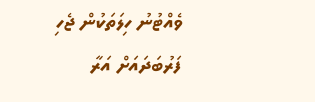ވެއްޓުނު ހިލަތަކުން ޖެހި ފަރުބަދައަށް އަރާ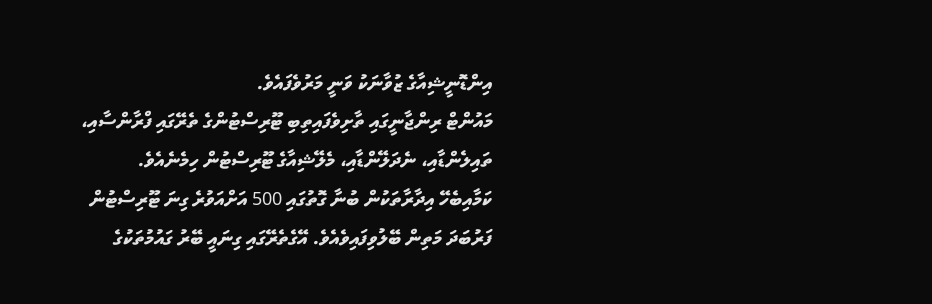އިންޑޮނީޝިއާގެ ޒުވާނަކު ވަނީ މަރުވެފައެވެ.
މައުންޓް ރިންޖާނީގައި ތާށިވެފައިތިބި ޓޫރިސްޓުންގެ ތެރޭގައި ފްރާންސާއި، ތައިލެންޑާއި، ނެދަލޭންޑާއި، މެލޭޝިއާގެ ޓޫރިސްޓުން ހިމެނެއެވެ.
ކަމާއިބެހޭ އިދާރާތަކުން ބުނާ ގޮތުގައި 500 އަށްއަވުރެ ގިނަ ޓޫރިސްޓުން ފަރުބަދަ މަތިން ބޭލުވިފައިވެއެވެ. އޭގެތެރޭގައި ގިނައީ ބޭރު ގައުމުތަކުގެ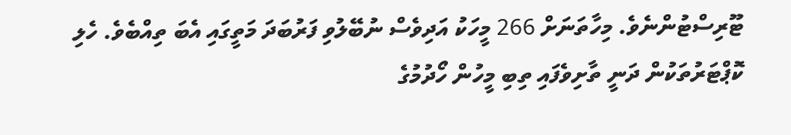ޓޫރިސްޓުންނެވެ. މިހާތަނަށް 266 މީހަކު އަދިވެސް ނުބޭލުވި ފަރުބަދަ މަތީގައި އެބަ ތިއްބެވެ. ހެލި ކޮޕްޓަރުތަކުން ދަނީ ތާށިވެފައި ތިބި މީހުން ހޯދުމުގެ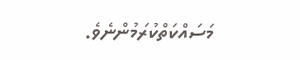މަސައްކަތްކުރަމުންނެވެ.